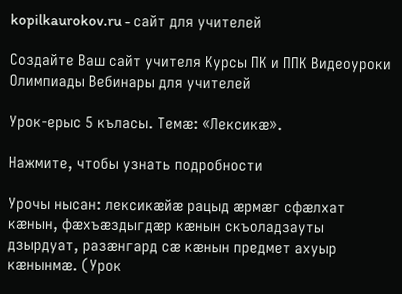kopilkaurokov.ru - сайт для учителей

Создайте Ваш сайт учителя Курсы ПК и ППК Видеоуроки Олимпиады Вебинары для учителей

Урок-ерыс 5 къласы. Темæ: «Лексикæ».

Нажмите, чтобы узнать подробности

Урочы нысан: лексикæйæ рацыд æрмæг сфæлхат кæнын, фæхъæздыгдæр кæнын скъоладзауты дзырдуат, разæнгард сæ кæнын предмет ахуыр кæнынмæ. (Урок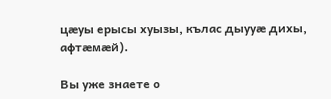цæуы ерысы хуызы, кълас дыууæ дихы, афтæмæй).

Вы уже знаете о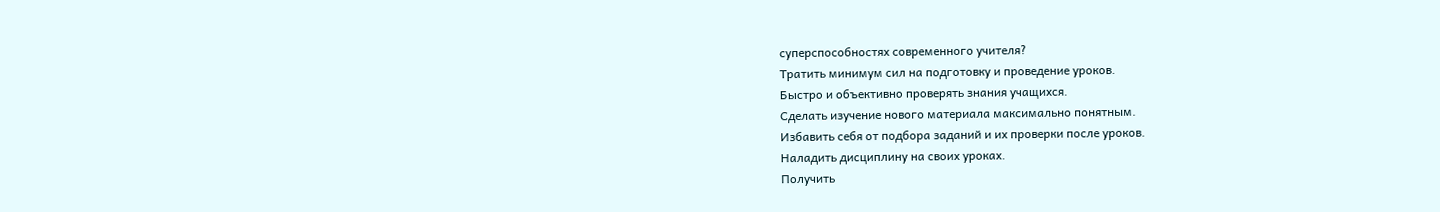суперспособностях современного учителя?
Тратить минимум сил на подготовку и проведение уроков.
Быстро и объективно проверять знания учащихся.
Сделать изучение нового материала максимально понятным.
Избавить себя от подбора заданий и их проверки после уроков.
Наладить дисциплину на своих уроках.
Получить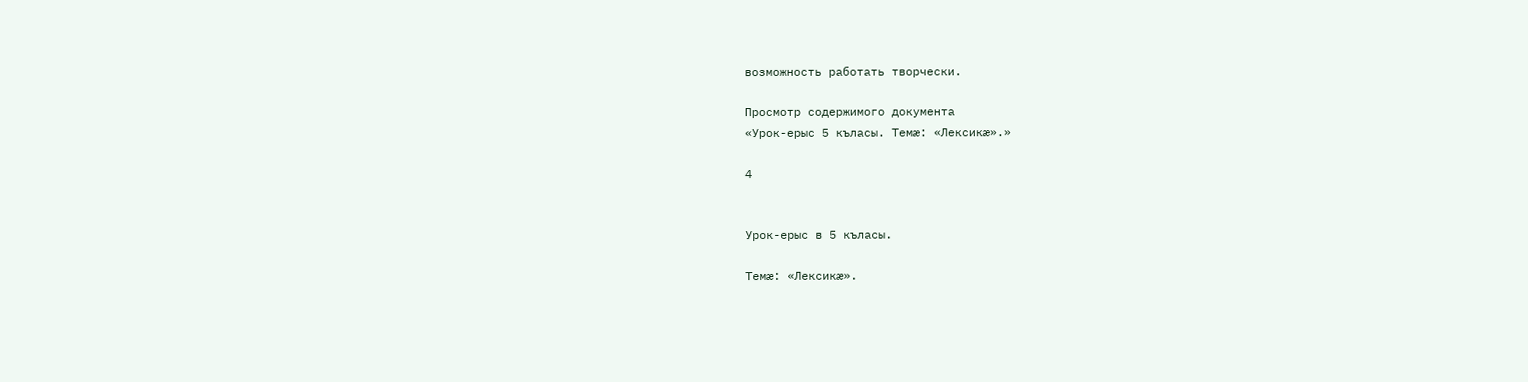возможность работать творчески.

Просмотр содержимого документа
«Урок-ерыс 5 къласы. Темæ: «Лексикæ».»

4


Урок-ерыс в 5 къласы.

Темæ: «Лексикæ».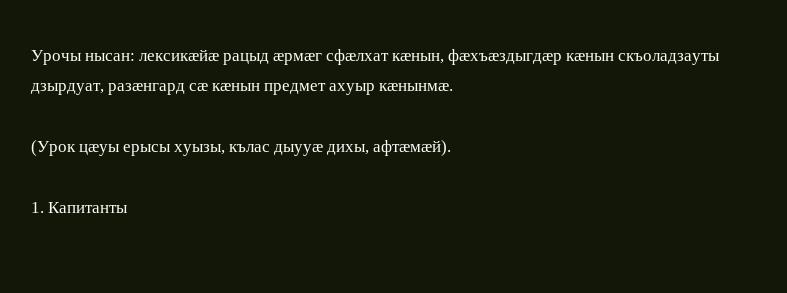Урочы нысан: лексикæйæ рацыд æрмæг сфæлхат кæнын, фæхъæздыгдæр кæнын скъоладзауты дзырдуат, разæнгард сæ кæнын предмет ахуыр кæнынмæ.

(Урок цæуы ерысы хуызы, кълас дыууæ дихы, афтæмæй).

1. Капитанты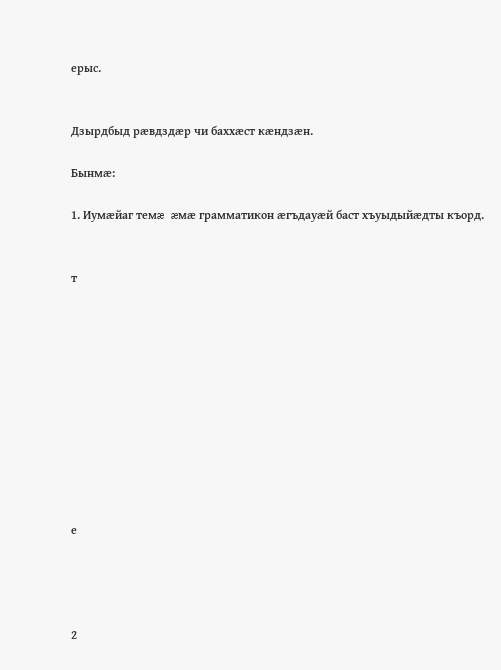ерыс.


Дзырдбыд рæвдздæр чи баххæст кæндзæн.

Бынмæ:

1. Иумæйаг темæ æмæ грамматикон æгъдауæй баст хъуыдыйæдты къорд.


т











е




2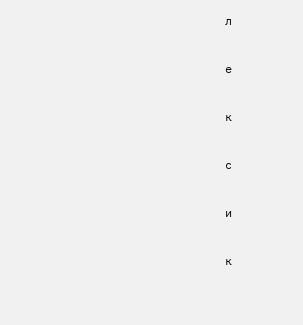л

е

к

с

и

к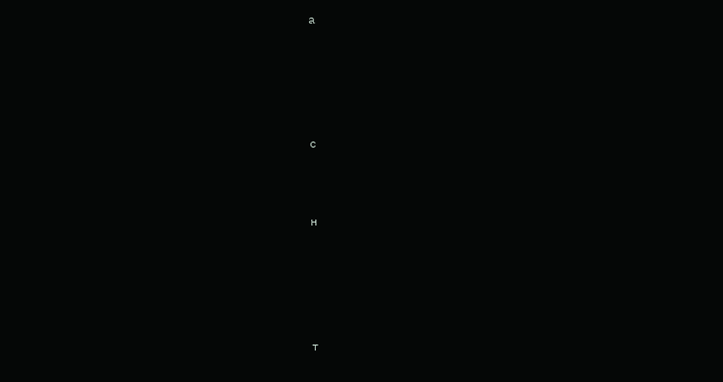а







с




н







т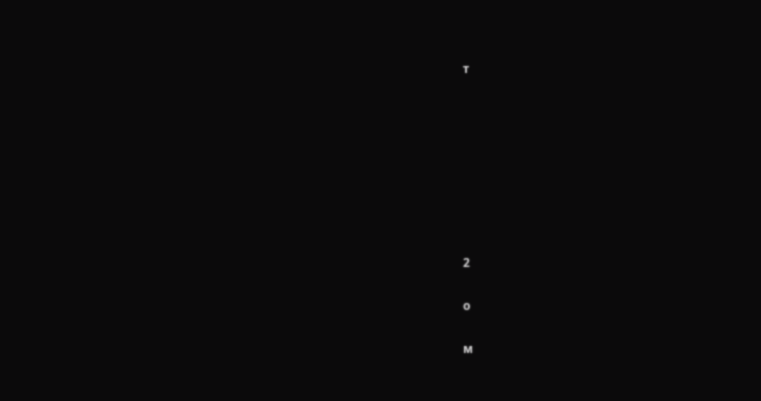т








2

о

м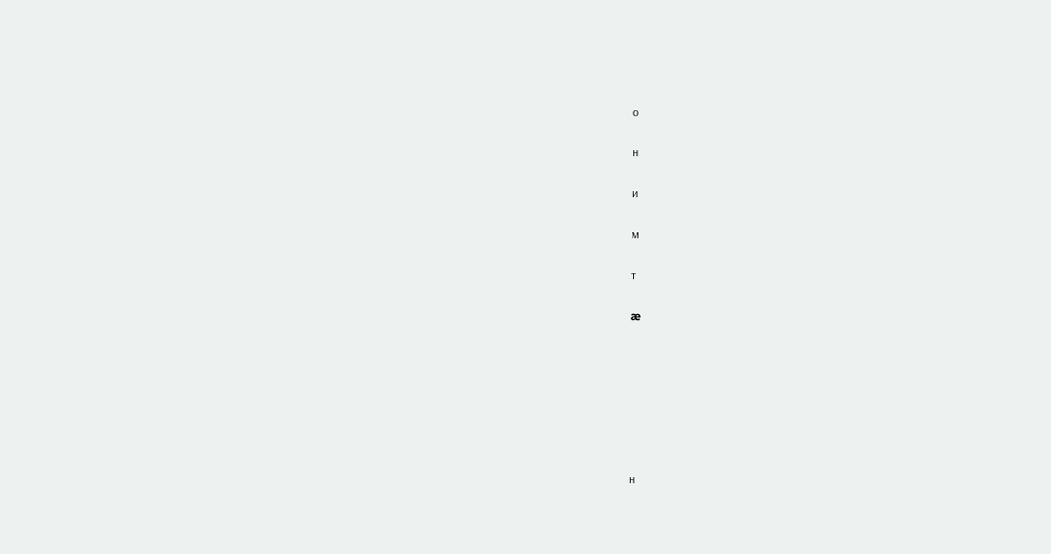о

н

и

м

т

æ







н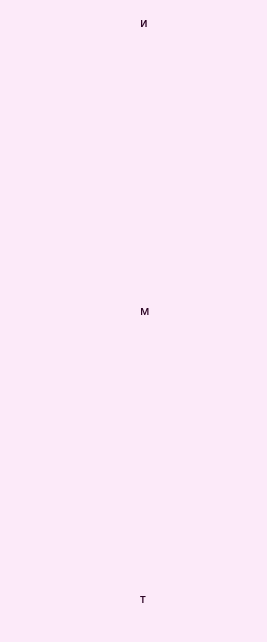и











м











т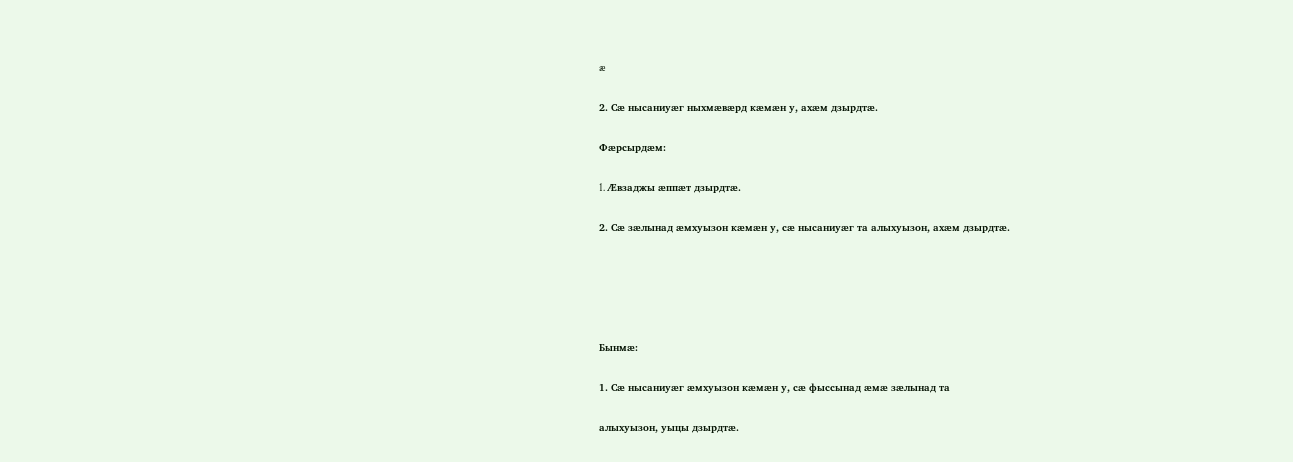æ

2. Сæ нысаниуæг ныхмæвæрд кæмæн у, ахæм дзырдтæ.

Фæрсырдæм:

1. Æвзаджы æппæт дзырдтæ.

2. Сæ зæлынад æмхуызон кæмæн у, сæ нысаниуæг та алыхуызон, ахæм дзырдтæ.





Бынмæ:

1. Сæ нысаниуæг æмхуызон кæмæн у, сæ фыссынад æмæ зæлынад та

алыхуызон, уыцы дзырдтæ.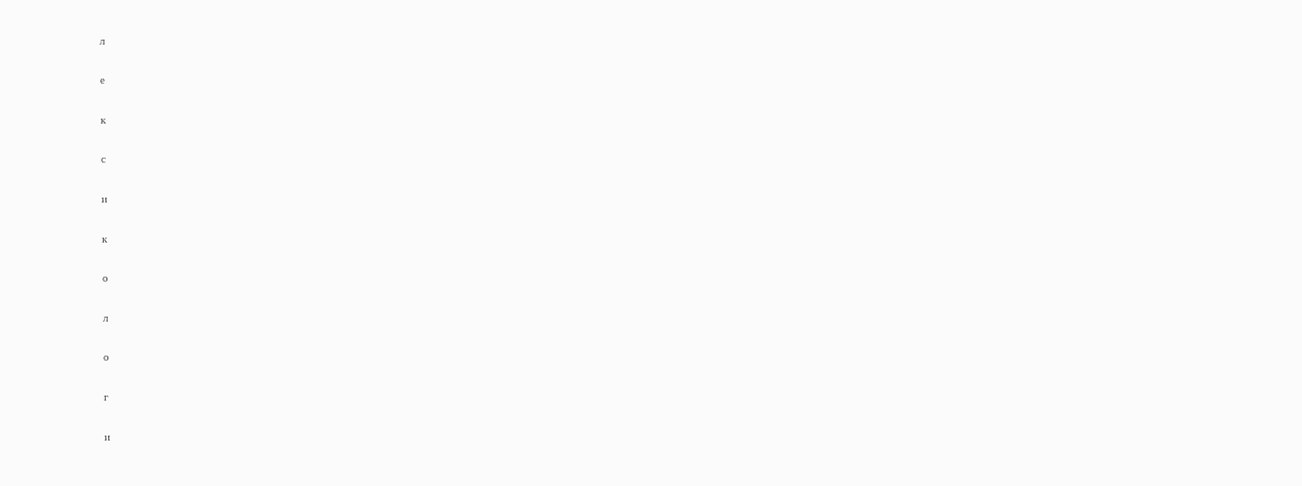л

е

к

с

и

к

о

л

о

г

и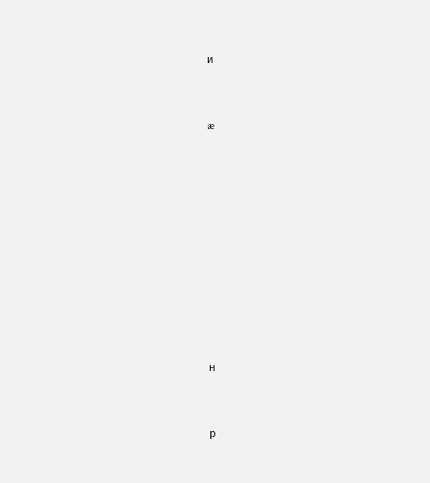и


æ










н


р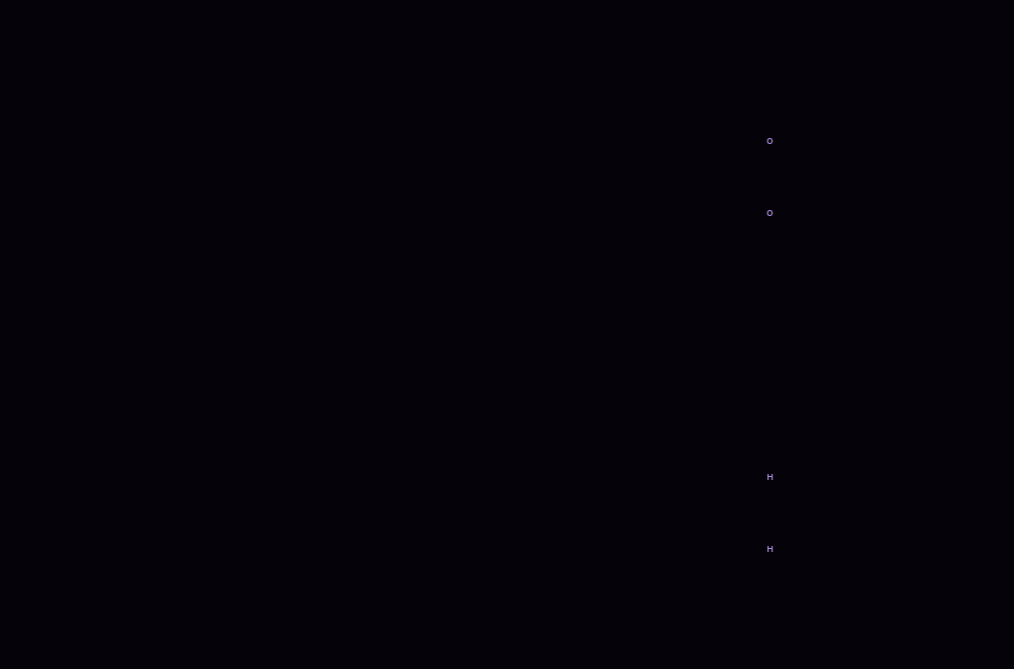о


о










н


н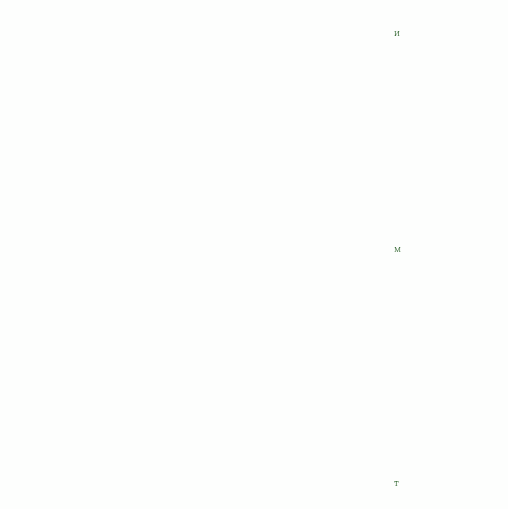и











м












т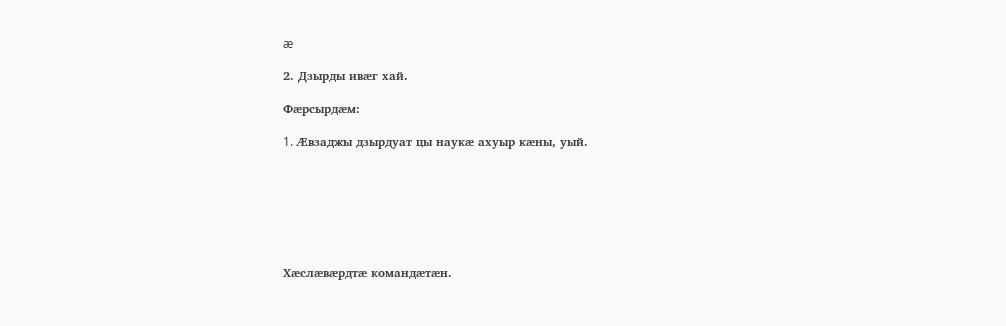æ

2. Дзырды ивæг хай.

Фæрсырдæм:

1. Æвзаджы дзырдуат цы наукæ ахуыр кæны, уый.







Хæслæвæрдтæ командæтæн.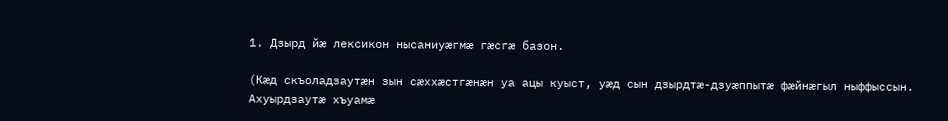1. Дзырд йæ лексикон нысаниуæгмæ гæсгæ базон.

(Кæд скъоладзаутæн зын сæххæстгæнæн уа ацы куыст, уæд сын дзырдтæ-дзуæппытæ фæйнæгыл ныффыссын. Ахуырдзаутæ хъуамæ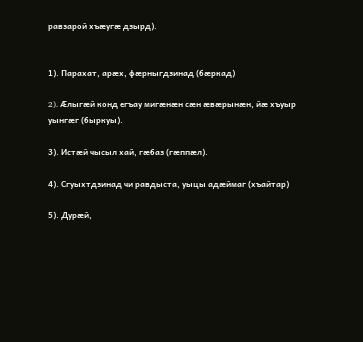равзарой хъæугæ дзырд).


1). Парахат, арæх, фæрныгдзинад (бæркад)

2). Æлыгæй конд егъау мигæнæн сæн æвæрынæн, йæ хъуыр уынгæг (быркуы).

3). Истæй чысыл хай, гæбаз (гæппæл).

4). Сгуыхтдзинад чи равдыста, уыцы адæймаг (хъайтар)

5). Дурæй,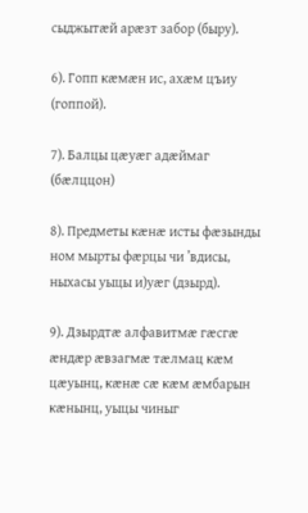сыджытæй арæзт забор (быру).

6). Гопп кæмæн ис, ахæм цъиу (гоппой).

7). Балцы цæуæг адæймаг (бæлццон)

8). Предметы кæнæ исты фæзынды ном мырты фæрцы чи ’вдисы, ныхасы уыцы и)уæг (дзырд).

9). Дзырдтæ алфавитмæ гæсгæ æндæр æвзагмæ тæлмац кæм цæуынц, кæнæ сæ кæм æмбарын кæнынц, уыцы чиныг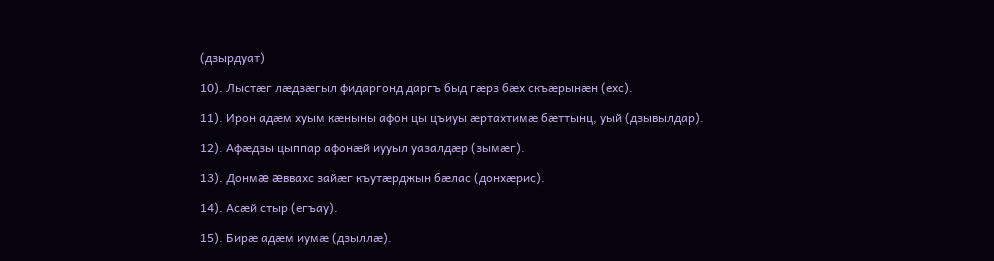(дзырдуат)

10). Лыстæг лæдзæгыл фидаргонд даргъ быд гæрз бæх скъæрынæн (ехс).

11). Ирон адæм хуым кæныны афон цы цъиуы æртахтимæ бæттынц, уый (дзывылдар).

12). Афæдзы цыппар афонæй иууыл уазалдæр (зымæг).

13). Донмæ æввахс зайæг къутæрджын бæлас (донхæрис).

14). Асæй стыр (егъау).

15). Бирæ адæм иумæ (дзыллæ).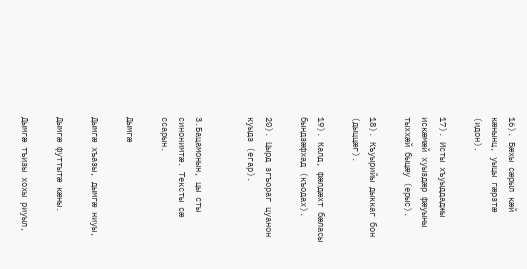16). Бæхы сæрыл кæй кæнынц, уыцы гæрзтæ (идон).

17). Исты хъуыддаджы искæмæй хуыздæр фæуыны тыххæй быцæу (ерыс).

18). Къуырийы дыккаг бон (дыццæг).

19). Калд, фæлдæхт бæласы бындзæфхад (къодах).

20). Цырд згъораг цуанон куыдз (егар).


3.Бацамонын, цы сты синонимтæ. Тексты сæ ссарын.

Дымгæ

Дымгæ хъазы, дымгæ ниуы,

Дымгæ футтытæ кæны.

Дымгæ тъизы хохы риуыл,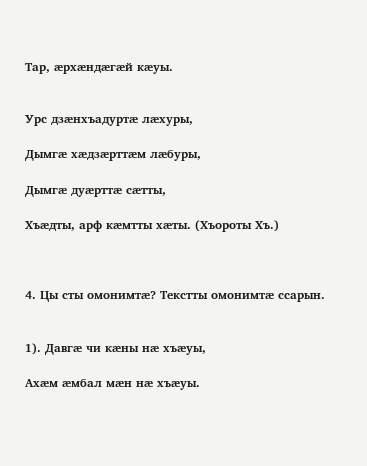Тар, æрхæндæгæй кæуы.


Урс дзæнхъадуртæ лæхуры,

Дымгæ хæдзæрттæм лæбуры,

Дымгæ дуæрттæ сæтты,

Хъæдты, арф кæмтты хæты. (Хъороты Хъ.)



4. Цы сты омонимтæ? Текстты омонимтæ ссарын.


1). Давгæ чи кæны нæ хъæуы,

Ахæм æмбал мæн нæ хъæуы.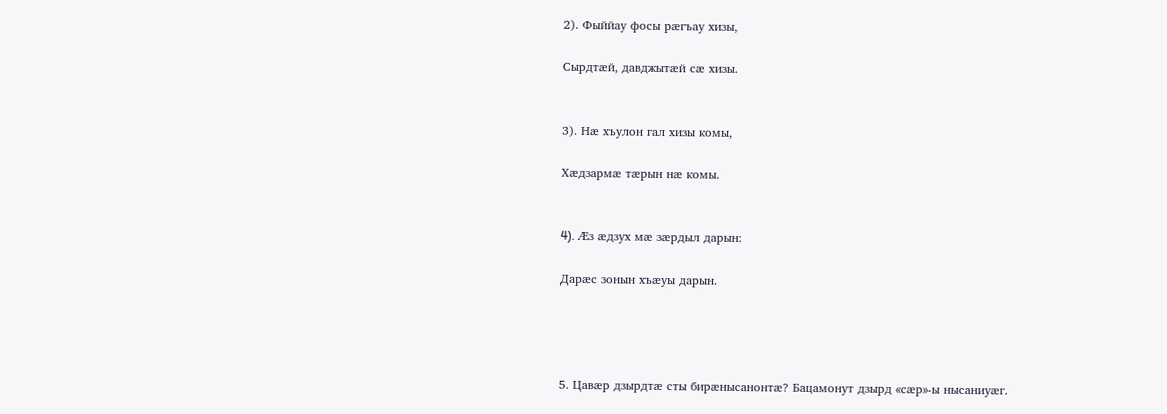2). Фыййау фосы рæгъау хизы,

Сырдтæй, давджытæй сæ хизы.


3). Нæ хъулон гал хизы комы,

Хæдзармæ тæрын нæ комы.


4). Æз æдзух мæ зæрдыл дарын:

Дарæс зонын хъæуы дарын.




5. Цавæр дзырдтæ сты бирæнысанонтæ? Бацамонут дзырд «сæр»-ы нысаниуæг.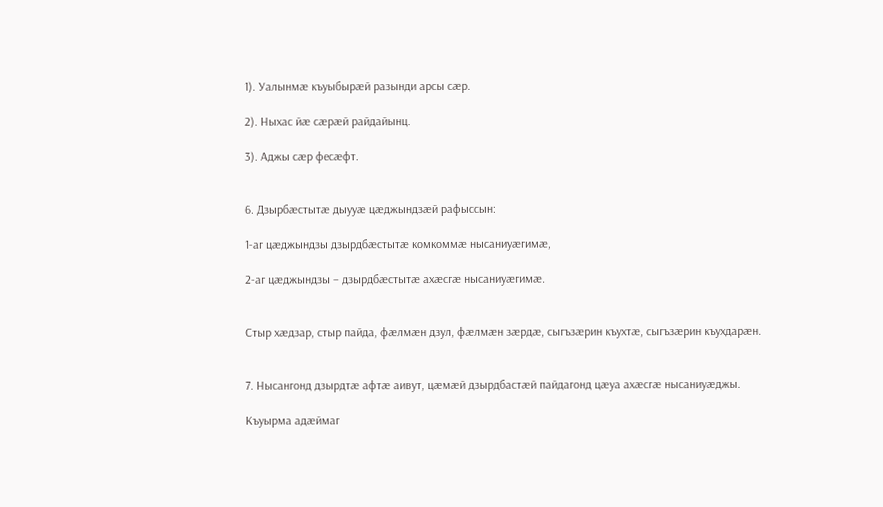1). Уалынмæ къуыбырæй разынди арсы сæр.

2). Ныхас йæ сæрæй райдайынц.

3). Аджы сæр фесæфт.


6. Дзырбæстытæ дыууæ цæджындзæй рафыссын:

1-аг цæджындзы дзырдбæстытæ комкоммæ нысаниуæгимæ,

2-аг цæджындзы – дзырдбæстытæ ахæсгæ нысаниуæгимæ.


Стыр хæдзар, стыр пайда, фæлмæн дзул, фæлмæн зæрдæ, сыгъзæрин къухтæ, сыгъзæрин къухдарæн.


7. Нысангонд дзырдтæ афтæ аивут, цæмæй дзырдбастæй пайдагонд цæуа ахæсгæ нысаниуæджы.

Къуырма адæймаг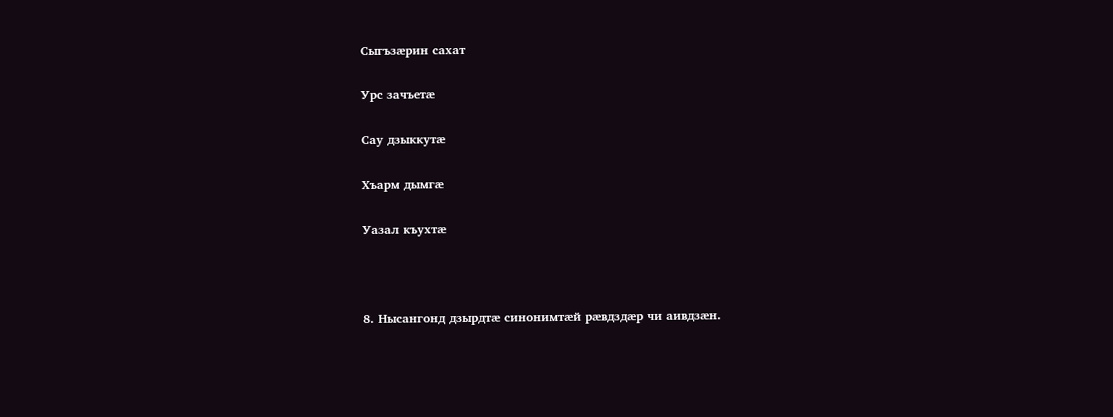Сыгъзæрин сахат

Урс зачъетæ

Сау дзыккутæ

Хъарм дымгæ

Уазал къухтæ



8. Нысангонд дзырдтæ синонимтæй рæвдздæр чи аивдзæн.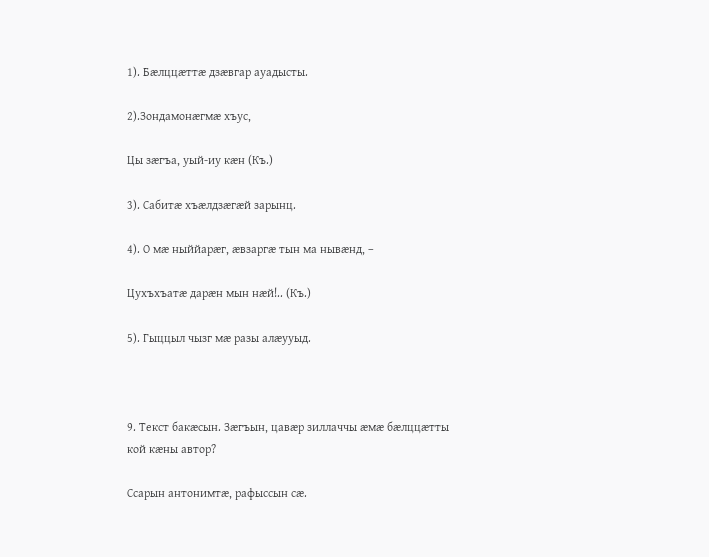1). Бæлццæттæ дзæвгар ауадысты.

2).Зондамонæгмæ хъус,

Цы зæгъа, уый-иу кæн (Къ.)

3). Сабитæ хъæлдзæгæй зарынц.

4). О мæ ныййарæг, æвзаргæ тын ма нывæнд, –

Цухъхъатæ дарæн мын нæй!.. (Къ.)

5). Гыццыл чызг мæ разы алæууыд.



9. Текст бакæсын. Зæгъын, цавæр зиллаччы æмæ бæлццæтты кой кæны автор?

Ссарын антонимтæ, рафыссын сæ.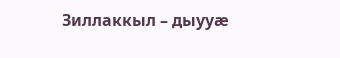Зиллаккыл – дыууæ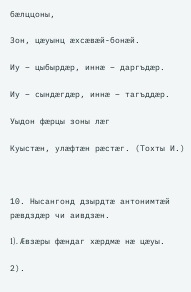бæлццоны,

Зон, цæуынц æхсæвæй-бонæй.

Иу – цыбырдæр, иннæ – даргъдæр.

Иу – сындæгдæр, иннæ – тагъддæр.

Уыдон фæрцы зоны лæг

Куыстæн, улæфтæн рæстæг. (Тохты И.)



10. Нысангонд дзырдтæ антонимтæй рæвдздæр чи аивдзæн.

1). Æвзæры фæндаг хæрдмæ нæ цæуы.

2).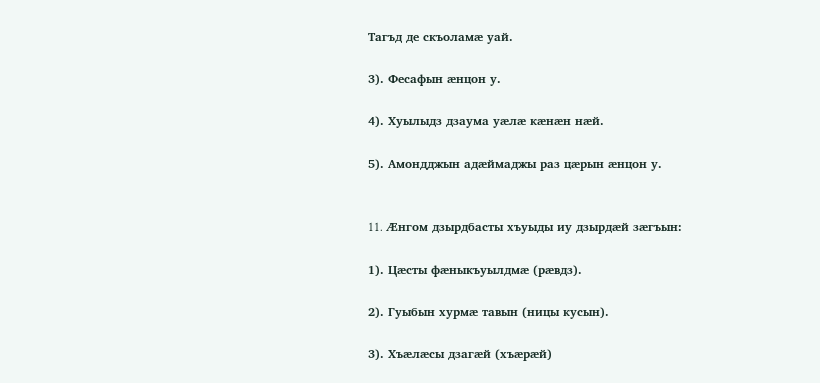Тагъд де скъоламæ уай.

3). Фесафын æнцон у.

4). Хуылыдз дзаума уæлæ кæнæн нæй.

5). Амондджын адæймаджы раз цæрын æнцон у.


11. Æнгом дзырдбасты хъуыды иу дзырдæй зæгъын:

1). Цæсты фæныкъуылдмæ (рæвдз).

2). Гуыбын хурмæ тавын (ницы кусын).

3). Хъæлæсы дзагæй (хъæрæй)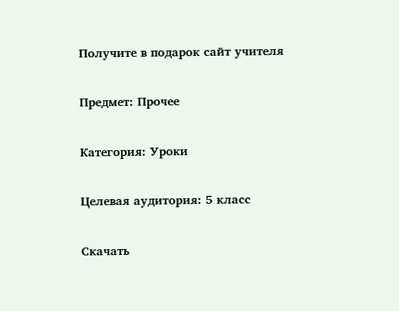Получите в подарок сайт учителя

Предмет: Прочее

Категория: Уроки

Целевая аудитория: 5 класс

Скачать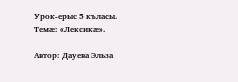Урок-ерыс 5 къласы. Темæ: «Лексикæ».

Автор: Дауева Эльза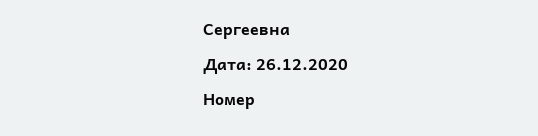Сергеевна

Дата: 26.12.2020

Номер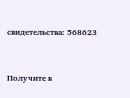свидетельства: 568623


Получите в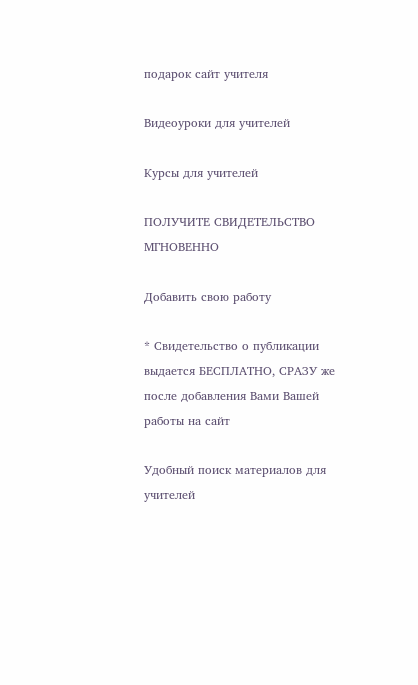подарок сайт учителя

Видеоуроки для учителей

Курсы для учителей

ПОЛУЧИТЕ СВИДЕТЕЛЬСТВО МГНОВЕННО

Добавить свою работу

* Свидетельство о публикации выдается БЕСПЛАТНО, СРАЗУ же после добавления Вами Вашей работы на сайт

Удобный поиск материалов для учителей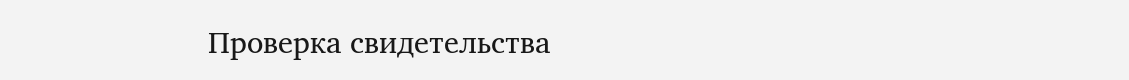Проверка свидетельства